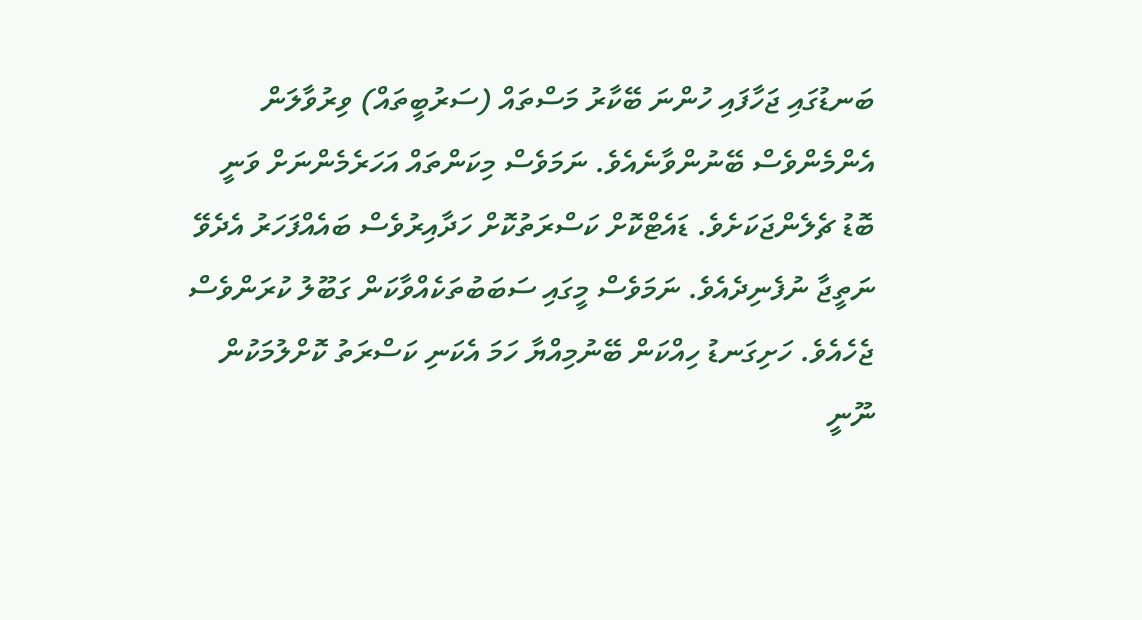ބަނޑުގައި ޖަހާފައި ހުންނަ ބޭކާރު މަސްތައް (ސަރުބީތައް) ވިރުވާލަން އެންމެންވެސް ބޭނުންވާނެއެވެ. ނަމަވެސް މިކަންތައް އަހަރެމެންނަށް ވަނީ ބޮޑު ޗެލެންޖަކަށެވެ. ޑައެޓްކޮށް ކަސްރަތުކޮށް ހަދާއިރުވެސް ބައެއްފަހަރު އެދެވޭ ނަތީޖާ ނުފެނިދެއެވެ. ނަމަވެސް މީގައި ސަބަބުތަކެއްވާކަން ގަބޫލު ކުރަންވެސް ޖެހެއެވެ. ހަށިގަނޑު ހިއްކަން ބޭނުމިއްޔާ ހަމަ އެކަނި ކަސްރަތު ކޮށްލުމަކުން ނޫނީ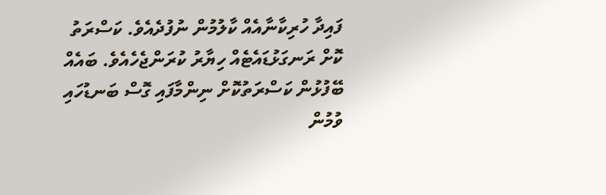ފައިދާ ހުރިކާނާއެއް ކާލުމުން ނުފުދެއެވެ. ކަސްރަތު ކޮށް ރަނގަޅުޑައެޓެއް ހިޔާރު ކުރަންޖެހެއެވެ. ބައެއް ބޭފުޅުން ކަސްރަތުކޮށް ނިންމާފައި ގޮސް ބަނޑުހައި ވުމުން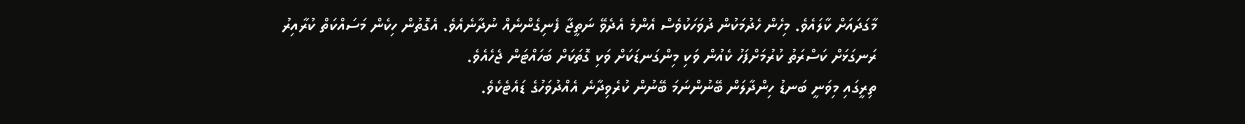މާގަދައަށް ކާލައެވެ. މިހެން ހެދުމަކުން ދުވަހަކުވެސް އެންމެ އެދެވޭ ނަތީޖާ ފެނިގެންނެއް ނުދާނެއެވެ. އެގޮތުން ހިކެން މަސައްކަތް ކުރާއިރު ރަނގަޅަށް ކަސްރަތު ކުރުމަށްފަހު ކެއުން ވަކި މިންގަނޑަކަށް ވަކި ގޮތަކަށް ބަހައްޓަން ޖެހެއެވެ.
ތިރީގައި މިވަނީ ބަނޑު ހިންދާލަން ބޭނުންނަމަ ބޭނުން ކުރެވިދާނެ އެއްދުވަހުގެ ޑައެޓެކެވެ.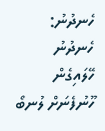ހެނދުނު:
ހެނދުނު ހޭލައިގެން ހޫނުފެނަށް ލުނބޯ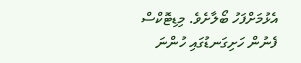އެޅުމަށްފަހު ބޯލާށެވެ. މިޑިޓޮކްސް ފެނުން ހަށިގަނޑުގައި ހުންނަ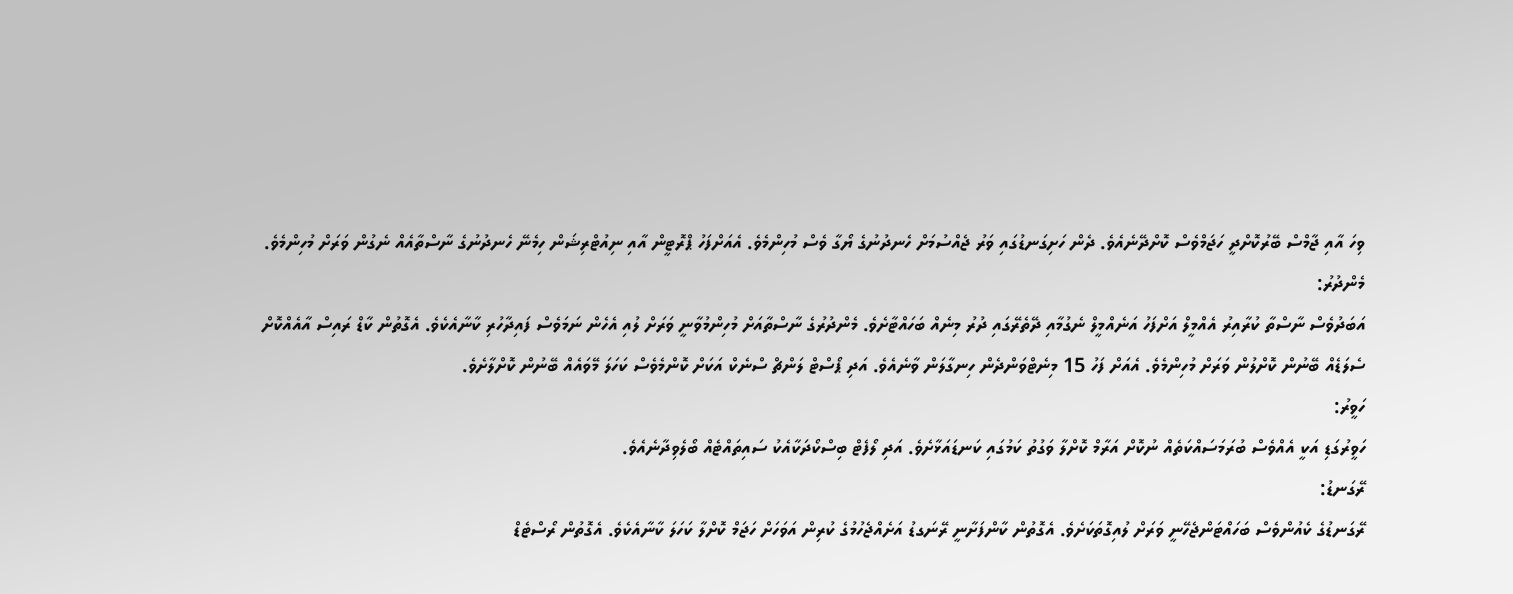ވިހަ އާއި ޖާމްސް ބޭރުކޮށްދީ ހަޖަމްވެސް ކޮށްދޭނެއެވެ. ދެން ހަށިގަނޑުގައި ވަރު ޖެއްސުމަށް ހެނދުނުގެ ޔޯގާ ވެސް މުހިންމެވެ. އެއަށްފަހު ޕްރޮޓީން އާއި ނިއުޓްރިޝަން ހިމެނޭ ހެނދުނުގެ ނާސްތާއެއް ނެގުން ވަރަށް މުހިންމެވެ.
މެންދުރު:
އަބަދުވެސް ނާސްތާ ކުރާއިރު އެއްމީލް އަށްފަހު އަނެއްމީލް ނެގުމާއި ދޭތެރޭގައި ދުރު މިނެއް ބަހައްޓާށެވެ. މެންދުރުގެ ނާސްތާއަށް މުހިންމުވާނީ ވަރަށް ލުއި އެހެން ނަމަވެސް ފައިދާހުރި ކާނާއެކެވެ. އެގޮތުން ކާޑް ރައިސް އާއެއްކޮށް ސެލަޑެއް ބޭނުން ކޮށްލުން ވަރަށް މުހިންމެވެ. އެއަށް ފަހު 15 މިނެޓްވަންދެން ހިނގާލަން ވާނެއެވެ. އަދި ޕޯސްޓް ލަންޗް ސްނެކް އަކަށް ކޮންމެވެސް ކަހަލަ މޭވައެއް ބޭނުން ކޮށްލާށެވެ.
ހަވީރު:
ހަވީރުގަޑި އަކީ އެއްވެސް ބުރަމަސައްކަތެއް ނުކޮށް އަރާމް ކޮށްލާ ވަގުތު ކަމުގައި ކަނޑައަޅާށެވެ. އަދި ލޯފެޓް ބިސްކޯދަކާއެކު ސައިތައްޓެއް ބޯލެވިދާނެއެވެ.
ރޭގަނޑު:
ރޭގަނޑުގެ ކެއުންވެސް ބަހައްޓަންޖެހޭނީ ވަރަށް ލުއިގޮތަކަށެވެ. އެގޮތުން ކާންފަށާނީ ރޭނަގޑު އަށެއްޖެހުމުގެ ކުރިން އަވަހަށް ހަޖަމް ކޮށްލާ ކަހަލަ ކާނާއެކެވެ. އެގޮތުން ރޯސްޓެޑް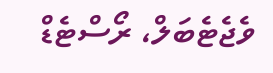ވެޖެޓެބަލް، ރޯސްޓެޑް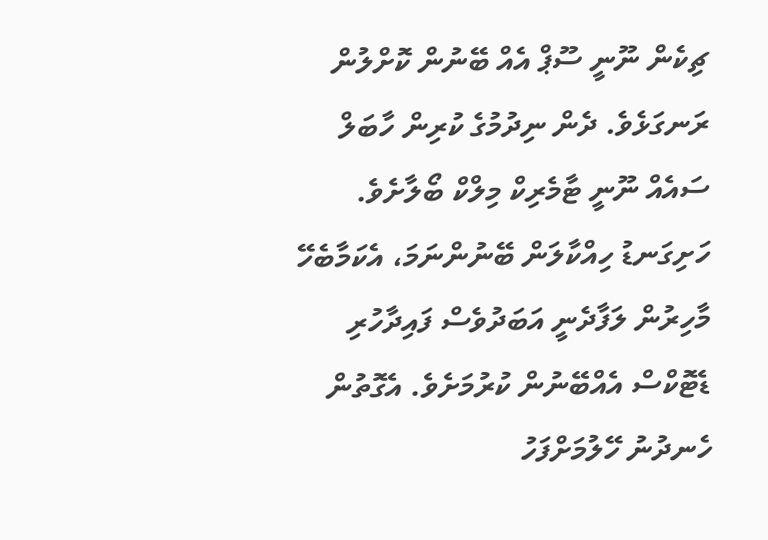ޗިކެން ނޫނީ ސޫޕް އެއް ބޭނުން ކޮށްލުން ރަނގަޅެވެ. ދެން ނިދުމުގެ ކުރިން ހާބަލް ސައެއް ނޫނީ ޓާމެރިކް މިލްކް ބޯލާށެވެ.
ހަށިގަނޑު ހިއްކާލަން ބޭނުންނަމަ، އެކަމާބެހޭ މާހިރުން ލަފާދެނީ އަބަދުވެސް ފައިދާހުރި ޑެޓޮކްސް އެއްބޭނުން ކުރުމަށެވެ. އެގޮތުން ހެނދުނު ހޭލުމަށްފަހު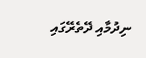ނިދުމާއި ދޭތެރޭގައި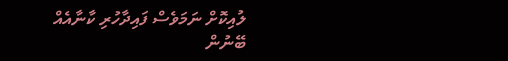ލުއިކޮށް ނަމަވެސް ފައިދާހުރި ކާނާއެއް ބޭނުން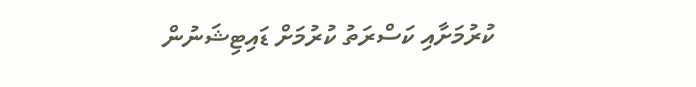ކުރުމަށާއި ކަސްރަތު ކުރުމަށް ޑައިޓިޝަނުން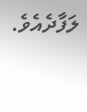ލަފާދެއެވެ.